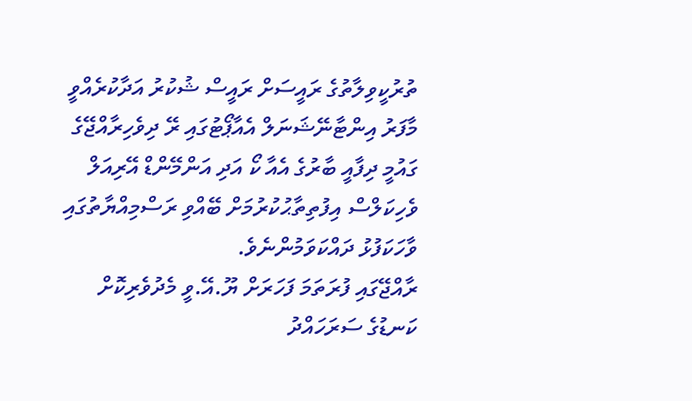ތުރުކީވިލާތުގެ ރައީސަށް ރައީސް ޝުކުރު އަދާކުރެއްވީ މާފަރު އިންޓާނޭޝަނަލް އެއާޕޯޓުގައި ރޭ ދިވެހިރާއްޖޭގެ ގައުމީ ދިފާއީ ބާރުގެ އެއާ ކޯ އަދި އަންމޭންޑް އޭރިއަލް ވެހިކަލްސް އިފުތިތާޙުކުރުމަށް ބޭއްވި ރަސްމިއްޔާތުގައި ވާހަކަފުޅު ދައްކަވަމުންނެވެ.
ރާއްޖޭގައި ފުރަތަމަ ފަހަރަށް ޔޫ.އޭ.ވީ މެދުވެރިކޮށް ކަނޑުގެ ސަރަހައްދު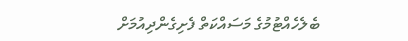ބެލެހެއްޓުމުގެ މަސައްކަތް ފެށިގެންދިއުމަށް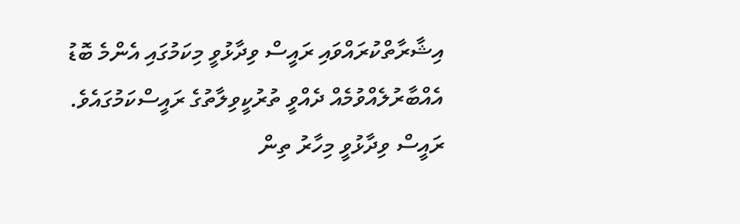އިޝާރާތްކުރައްވައި ރައީސް ވިދާޅުވީ މިކަމުގައި އެންމެ ބޮޑު އެއްބާރުލެއްވުމެއް ދެއްވީ ތުރުކީވިލާތުގެ ރައީސްކަމުގައެވެ.
ރައީސް ވިދާޅުވީ މިހާރު ތިން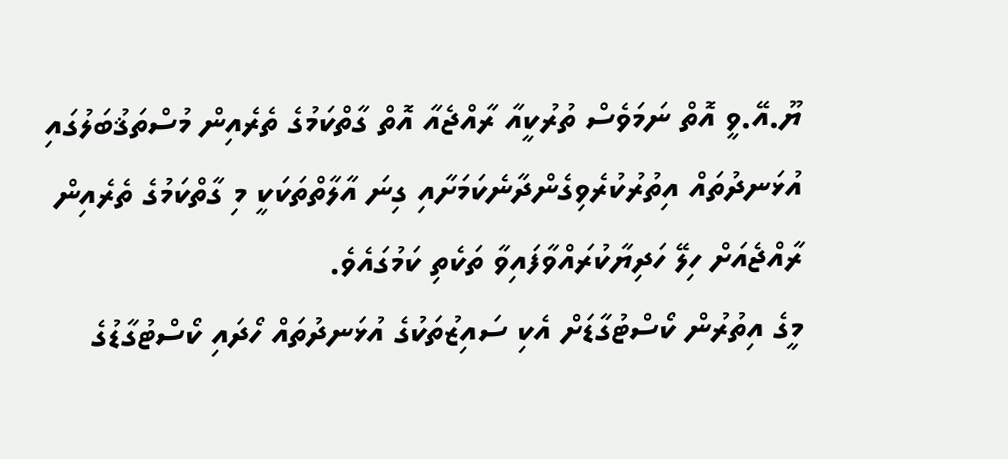ޔޫ.އޭ.ވީ އޮތް ނަމަވެސް ތުރުކީއާ ރާއްޖެއާ އޮތް ގާތްކަމުގެ ތެރެއިން މުސްތަޤުބަލުގައި އުޅަނދުތައް އިތުރުކުރެވިގެންދާނެކަމަށާއި ގިނަ އާލާތްތަކަކީ މި ގާތްކަމުގެ ތެރެއިން ރާއްޖެއަށް ހިލޭ ހަދިޔާކުރައްވާފައިވާ ތަކެތި ކަމުގައެވެ.
މީގެ އިތުރުން ކޯސްޓުގާޑަށް އެކި ސައިޒުތަކުގެ އުޅަނދުތައް ހޯދައި ކޯސްޓުގާޑުގެ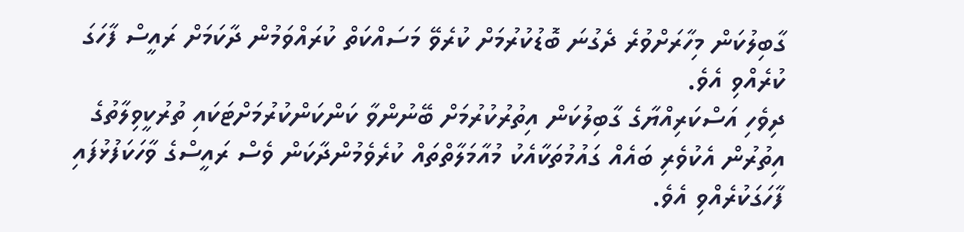ގާބިލުކަން މިހާރަށްވުރެ ދެގުނަ ބޮޑުކުރުމަށް ކުރެވޭ މަސައްކަތް ކުރައްވަމުން ދާކަމަށް ރައީސް ފާހަގަ ކުރެއްވި އެވެ.
ދިވެހި އަސްކަރިއްޔާގެ ގާބިލުކަން އިތުރުކުރުމަށް ބޭނުންވާ ކަންކަންކުރުމަށްޓަކައި ތުރުކީވިލާތުގެ އިތުރުން އެކުވެރި ބައެއް ގައުމުތަކާއެކު މުއާމަލާތްތައް ކުރެވެމުންދާކަން ވެސް ރައީސްގެ ވާހަކަފުޅުފައި ފާހަގަކުރެއްވި އެވެ.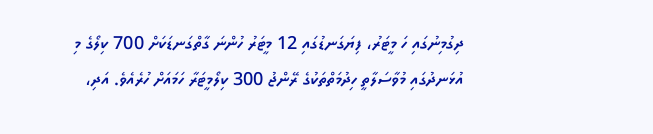ދިގުމިނުގައި ހަ މީޓަރު، ފިޔަގަނޑުގައި 12 މީޓަރު ހުންނަ ގާތްގަނޑަކަށް 700 ކިލޯގެ މި އުޅަނދުގައި މުވާސަލާތީ ހިދުމަތްތަކުގެ ރޭންޖު 300 ކިލޯމީޓަރާ ހަމައަށް ހުރެއެވެ. އަދި،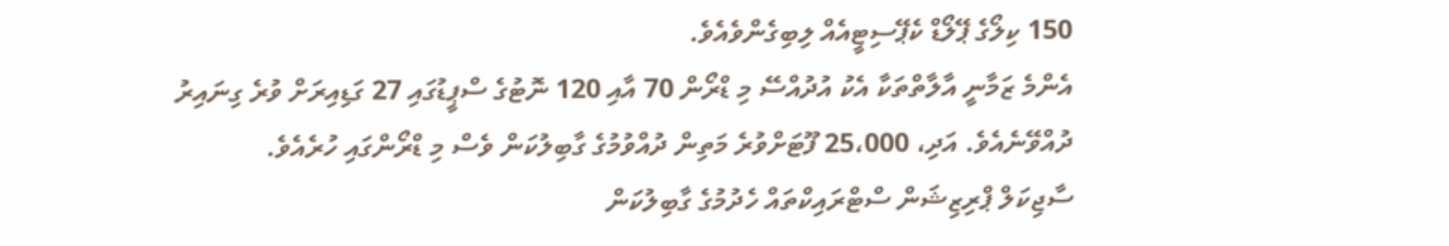150 ކިލޯގެ ޕޭލޯޑް ކެޕޭސިޓީއެއް ލިބިގެންވެއެވެ.
އެންމެ ޒަމާނީ އާލާތްތަކާ އެކު އުދުއްސޭ މި ޑްރޯން 70 އާއި 120 ނޮޓުގެ ސްޕީޑުގައި 27 ގަޑިއިރަށް ވުރެ ގިނައިރު ދުއްވޭނެއެވެ. އަދި، 25،000 ފޫޓަށްވުރެ މަތިން ދުއްވުމުގެ ގާބިލުކަން ވެސް މި ޑްރޯންގައި ހުރެއެވެ.
ސާޖިކަލް ޕްރިޒިޝަން ސްޓްރައިކްތައް ހެދުމުގެ ގާބިލުކަން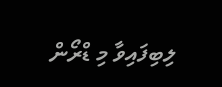ލިބިފައިވާ މި ޑްރޯން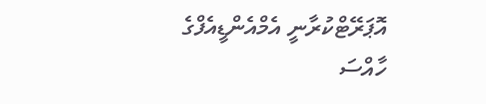އޮޕަރޭޓްކުރާނީ އެމްއެންޑީއެފްގެ ހާއްސަ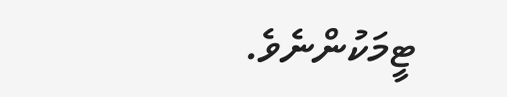ޓީމަކުންނެވެ.